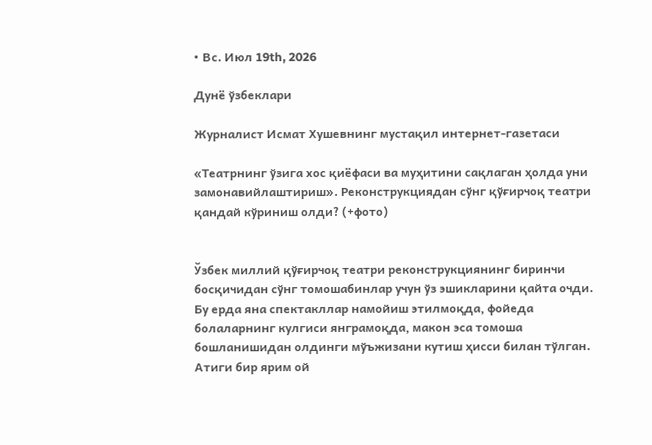• Вс. Июл 19th, 2026

Дунё ўзбеклари

Журналист Исмат Хушевнинг мустақил интернет-газетаси

«Театрнинг ўзига хос қиёфаси ва муҳитини сақлаган ҳолда уни замонавийлаштириш». Реконструкциядан сўнг қўғирчоқ театри қандай кўриниш олди? (+фото)


Ўзбек миллий қўғирчоқ театри реконструкциянинг биринчи босқичидан сўнг томошабинлар учун ўз эшикларини қайта очди. Бу ерда яна спектакллар намойиш этилмоқда, фойеда болаларнинг кулгиси янграмоқда, макон эса томоша бошланишидан олдинги мўъжизани кутиш ҳисси билан тўлган. Атиги бир ярим ой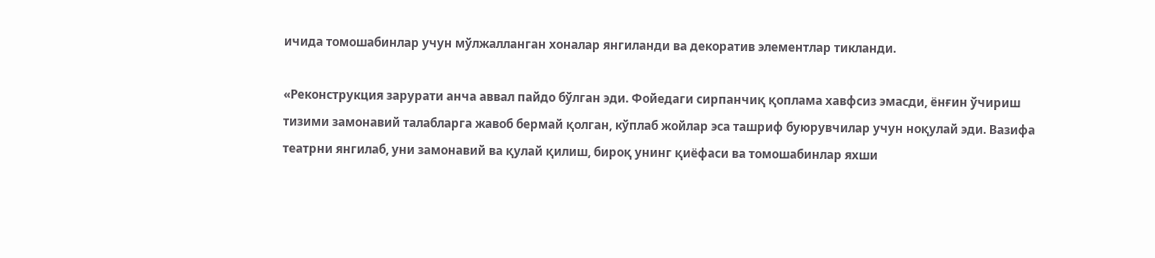ичида томошабинлар учун мўлжалланган хоналар янгиланди ва декоратив элементлар тикланди.

«Реконструкция зарурати анча аввал пайдо бўлган эди. Фойедаги сирпанчиқ қоплама хавфсиз эмасди, ёнғин ўчириш тизими замонавий талабларга жавоб бермай қолган, кўплаб жойлар эса ташриф буюрувчилар учун ноқулай эди. Вазифа театрни янгилаб, уни замонавий ва қулай қилиш, бироқ унинг қиёфаси ва томошабинлар яхши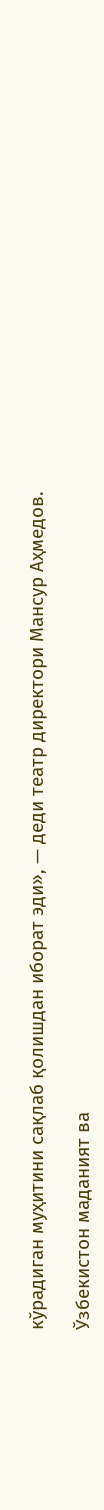кўрадиган муҳитини сақлаб қолишдан иборат эди», — деди театр директори Мансур Аҳмедов.

Ўзбекистон маданият ва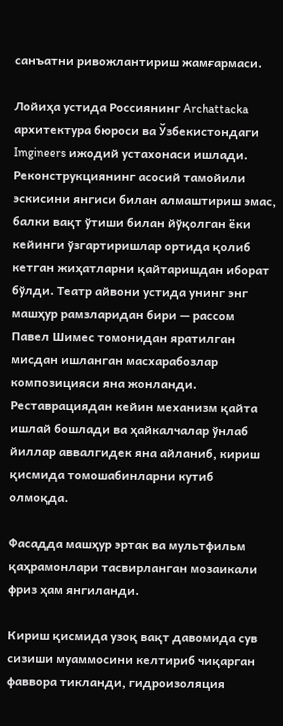санъатни ривожлантириш жамғармаси.

Лойиҳа устида Россиянинг Archattacka архитектура бюроси ва Ўзбекистондаги Imgineers ижодий устахонаси ишлади. Реконструкциянинг асосий тамойили эскисини янгиси билан алмаштириш эмас, балки вақт ўтиши билан йўқолган ёки кейинги ўзгартиришлар ортида қолиб кетган жиҳатларни қайтаришдан иборат бўлди. Театр айвони устида унинг энг машҳур рамзларидан бири — рассом Павел Шимес томонидан яратилган мисдан ишланган масхарабозлар композицияси яна жонланди. Реставрациядан кейин механизм қайта ишлай бошлади ва ҳайкалчалар ўнлаб йиллар аввалгидек яна айланиб, кириш қисмида томошабинларни кутиб олмоқда.

Фасадда машҳур эртак ва мультфильм қаҳрамонлари тасвирланган мозаикали фриз ҳам янгиланди.

Кириш қисмида узоқ вақт давомида сув сизиши муаммосини келтириб чиқарган фаввора тикланди, гидроизоляция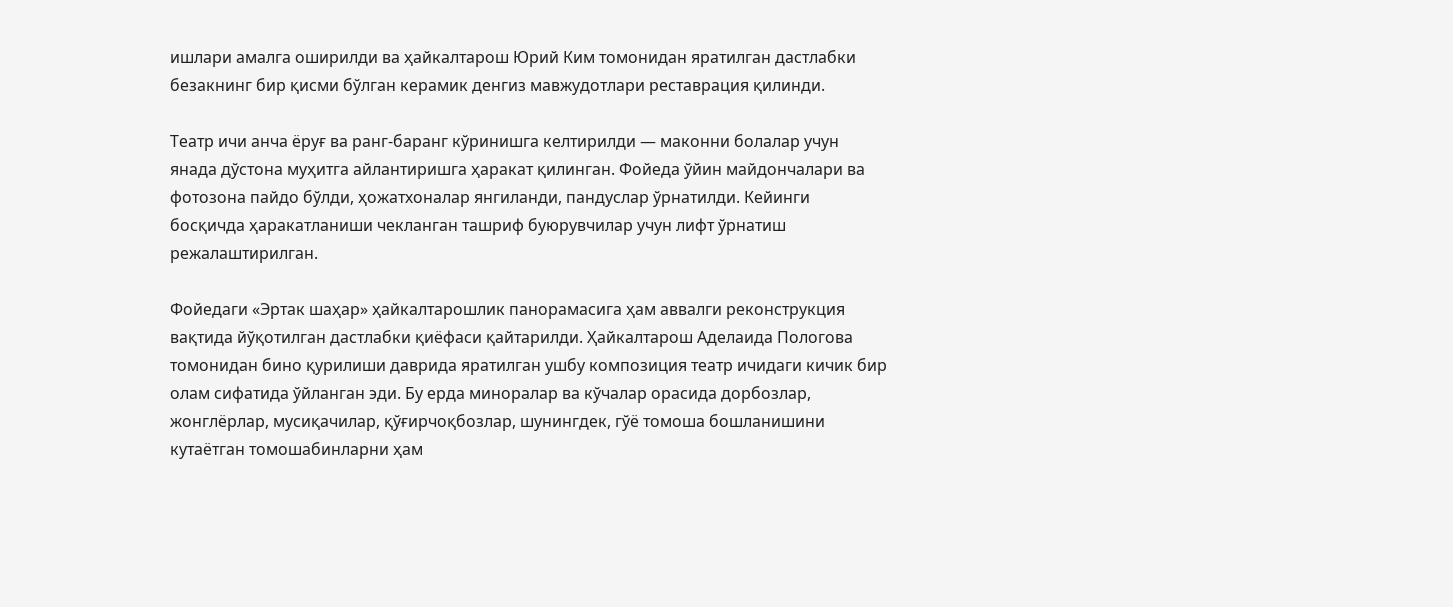ишлари амалга оширилди ва ҳайкалтарош Юрий Ким томонидан яратилган дастлабки безакнинг бир қисми бўлган керамик денгиз мавжудотлари реставрация қилинди.

Театр ичи анча ёруғ ва ранг-баранг кўринишга келтирилди — маконни болалар учун янада дўстона муҳитга айлантиришга ҳаракат қилинган. Фойеда ўйин майдончалари ва фотозона пайдо бўлди, ҳожатхоналар янгиланди, пандуслар ўрнатилди. Кейинги босқичда ҳаракатланиши чекланган ташриф буюрувчилар учун лифт ўрнатиш режалаштирилган.

Фойедаги «Эртак шаҳар» ҳайкалтарошлик панорамасига ҳам аввалги реконструкция вақтида йўқотилган дастлабки қиёфаси қайтарилди. Ҳайкалтарош Аделаида Пологова томонидан бино қурилиши даврида яратилган ушбу композиция театр ичидаги кичик бир олам сифатида ўйланган эди. Бу ерда миноралар ва кўчалар орасида дорбозлар, жонглёрлар, мусиқачилар, қўғирчоқбозлар, шунингдек, гўё томоша бошланишини кутаётган томошабинларни ҳам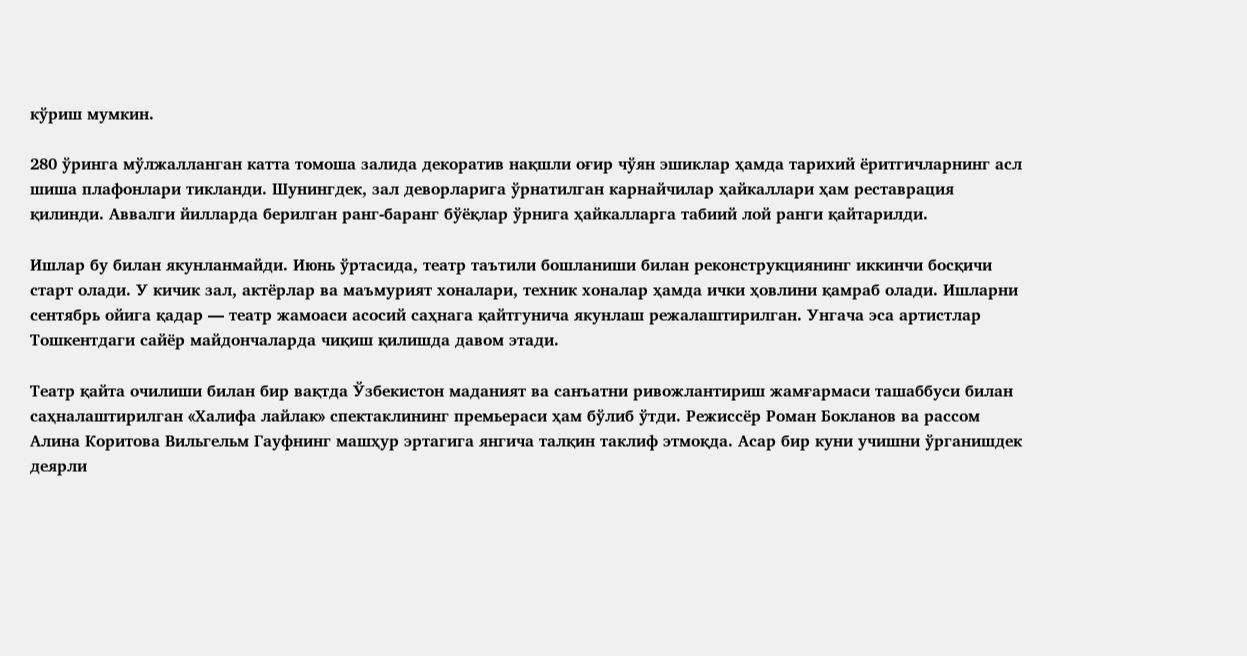кўриш мумкин.

280 ўринга мўлжалланган катта томоша залида декоратив нақшли оғир чўян эшиклар ҳамда тарихий ёритгичларнинг асл шиша плафонлари тикланди. Шунингдек, зал деворларига ўрнатилган карнайчилар ҳайкаллари ҳам реставрация қилинди. Аввалги йилларда берилган ранг-баранг бўёқлар ўрнига ҳайкалларга табиий лой ранги қайтарилди.

Ишлар бу билан якунланмайди. Июнь ўртасида, театр таътили бошланиши билан реконструкциянинг иккинчи босқичи старт олади. У кичик зал, актёрлар ва маъмурият хоналари, техник хоналар ҳамда ички ҳовлини қамраб олади. Ишларни сентябрь ойига қадар — театр жамоаси асосий саҳнага қайтгунича якунлаш режалаштирилган. Унгача эса артистлар Тошкентдаги сайёр майдончаларда чиқиш қилишда давом этади.

Театр қайта очилиши билан бир вақтда Ўзбекистон маданият ва санъатни ривожлантириш жамғармаси ташаббуси билан саҳналаштирилган «Халифа лайлак» спектаклининг премьераси ҳам бўлиб ўтди. Режиссёр Роман Бокланов ва рассом Алина Коритова Вильгельм Гауфнинг машҳур эртагига янгича талқин таклиф этмоқда. Асар бир куни учишни ўрганишдек деярли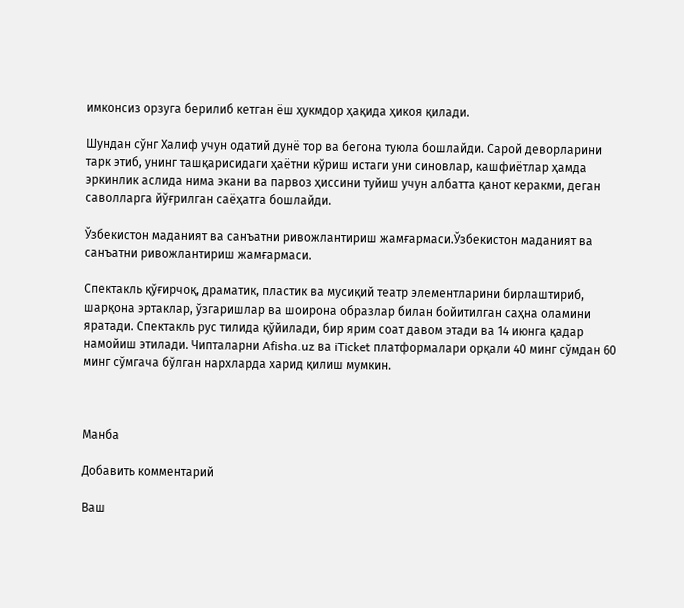имконсиз орзуга берилиб кетган ёш ҳукмдор ҳақида ҳикоя қилади.

Шундан сўнг Халиф учун одатий дунё тор ва бегона туюла бошлайди. Сарой деворларини тарк этиб, унинг ташқарисидаги ҳаётни кўриш истаги уни синовлар, кашфиётлар ҳамда эркинлик аслида нима экани ва парвоз ҳиссини туйиш учун албатта қанот керакми, деган саволларга йўғрилган саёҳатга бошлайди.

Ўзбекистон маданият ва санъатни ривожлантириш жамғармаси.Ўзбекистон маданият ва санъатни ривожлантириш жамғармаси.

Спектакль қўғирчоқ, драматик, пластик ва мусиқий театр элементларини бирлаштириб, шарқона эртаклар, ўзгаришлар ва шоирона образлар билан бойитилган саҳна оламини яратади. Спектакль рус тилида қўйилади, бир ярим соат давом этади ва 14 июнга қадар намойиш этилади. Чипталарни Afisha.uz ва iTicket платформалари орқали 40 минг сўмдан 60 минг сўмгача бўлган нархларда харид қилиш мумкин.



Манба

Добавить комментарий

Ваш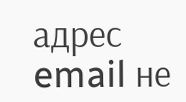адрес email не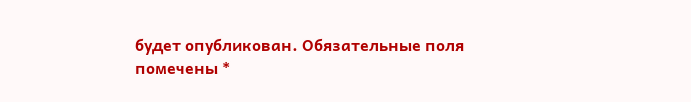будет опубликован. Обязательные поля помечены *